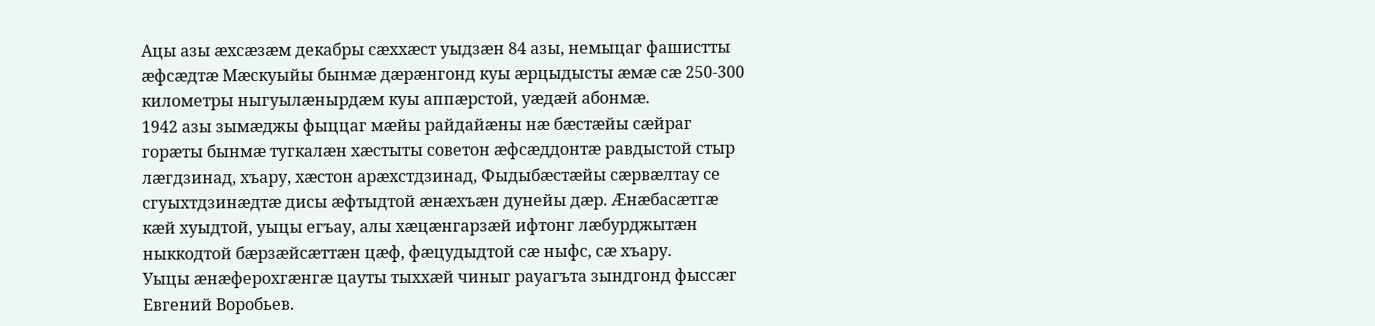Ацы азы æхсæзæм декабры сæххæст уыдзæн 84 азы, немыцаг фашистты æфсæдтæ Мæскуыйы бынмæ дæрæнгонд куы æрцыдысты æмæ сæ 250-300 километры ныгуылæнырдæм куы аппæрстой, уæдæй абонмæ.
1942 азы зымæджы фыццаг мæйы райдайæны нæ бæстæйы сæйраг горæты бынмæ тугкалæн хæстыты советон æфсæддонтæ равдыстой стыр лæгдзинад, хъару, хæстон арæхстдзинад, Фыдыбæстæйы сæрвæлтау се сгуыхтдзинæдтæ дисы æфтыдтой æнæхъæн дунейы дæр. Æнæбасæтгæ кæй хуыдтой, уыцы егъау, алы хæцæнгарзæй ифтонг лæбурджытæн ныккодтой бæрзæйсæттæн цæф, фæцудыдтой сæ ныфс, сæ хъару.
Уыцы æнæферохгæнгæ цауты тыххæй чиныг рауагъта зындгонд фыссæг Евгений Воробьев.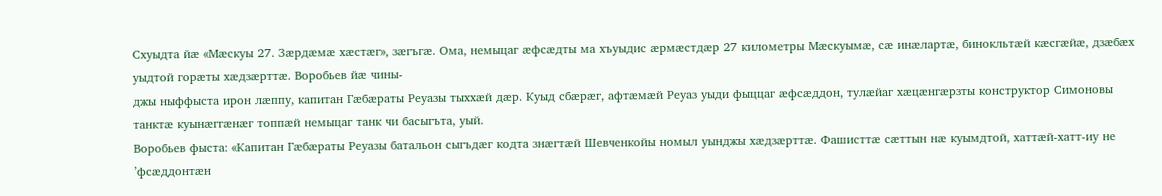Схуыдта йæ «Мæскуы 27. Зæрдæмæ хæстæг», зæгъгæ. Ома, немыцаг æфсæдты ма хъуыдис æрмæстдæр 27 километры Мæскуымæ, сæ инæлартæ, бинокльтæй кæсгæйæ, дзæбæх уыдтой горæты хæдзæрттæ. Воробьев йæ чины-
джы ныффыста ирон лæппу, капитан Гæбæраты Реуазы тыххæй дæр. Куыд сбæрæг, афтæмæй Реуаз уыди фыццаг æфсæддон, тулæйаг хæцæнгæрзты конструктор Симоновы танктæ куынæггæнæг топпæй немыцаг танк чи басыгъта, уый.
Воробьев фыста: «Капитан Гæбæраты Реуазы батальон сыгъдæг кодта знæгтæй Шевченкойы номыл уынджы хæдзæрттæ. Фашисттæ сæттын нæ куымдтой, хаттæй-хатт-иу не ’фсæддонтæн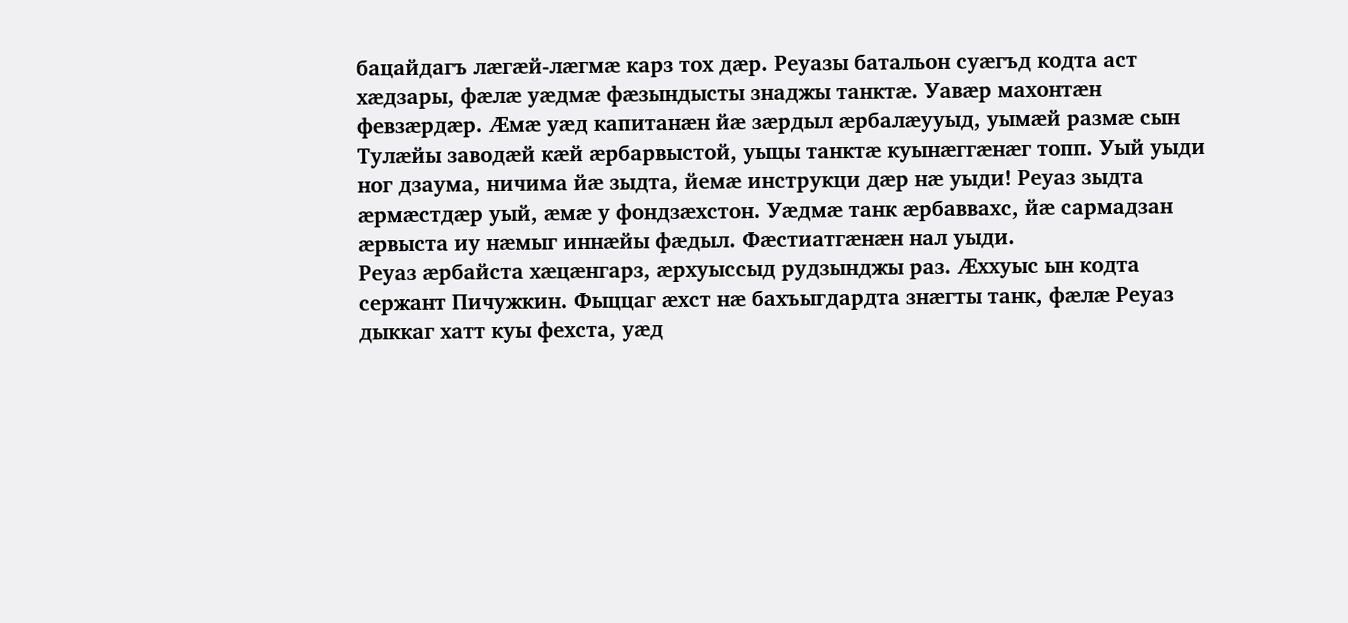бацайдагъ лæгæй-лæгмæ карз тох дæр. Реуазы батальон суæгъд кодта аст хæдзары, фæлæ уæдмæ фæзындысты знаджы танктæ. Уавæр махонтæн февзæрдæр. Æмæ уæд капитанæн йæ зæрдыл æрбалæууыд, уымæй размæ сын Тулæйы заводæй кæй æрбарвыстой, уыцы танктæ куынæггæнæг топп. Уый уыди ног дзаума, ничима йæ зыдта, йемæ инструкци дæр нæ уыди! Реуаз зыдта æрмæстдæр уый, æмæ у фондзæхстон. Уæдмæ танк æрбаввахс, йæ сармадзан æрвыста иу нæмыг иннæйы фæдыл. Фæстиатгæнæн нал уыди.
Реуаз æрбайста хæцæнгарз, æрхуыссыд рудзынджы раз. Æххуыс ын кодта сержант Пичужкин. Фыццаг æхст нæ бахъыгдардта знæгты танк, фæлæ Реуаз дыккаг хатт куы фехста, уæд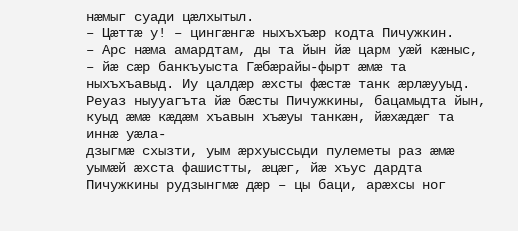нæмыг суади цæлхытыл.
– Цæттæ у! – цингæнгæ ныхъхъæр кодта Пичужкин.
– Арс нæма амардтам, ды та йын йæ царм уæй кæныс, – йæ сæр банкъуыста Гæбæрайы-фырт æмæ та ныхъхъавыд. Иу цалдæр æхсты фæстæ танк æрлæууыд. Реуаз ныууагъта йæ бæсты Пичужкины, бацамыдта йын, куыд æмæ кæдæм хъавын хъæуы танкæн, йæхæдæг та иннæ уæла-
дзыгмæ схызти, уым æрхуыссыди пулеметы раз æмæ уымæй æхста фашистты, æцæг, йæ хъус дардта Пичужкины рудзынгмæ дæр – цы баци, арæхсы ног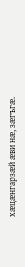хæцæнгарзæй æви нæ, зæгъгæ.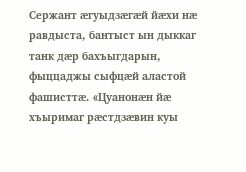Сержант æгуыдзæгæй йæхи нæ равдыста, бантыст ын дыккаг танк дæр бахъыгдарын, фыццаджы сыфцæй аластой фашисттæ. «Цуанонæн йæ хъыримаг рæстдзæвин куы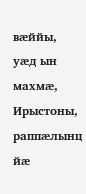вæййы, уæд ын махмæ, Ирыстоны, раппæлынц йæ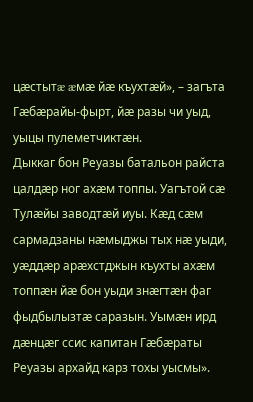цæстытæ æмæ йæ къухтæй», – загъта Гæбæрайы-фырт, йæ разы чи уыд, уыцы пулеметчиктæн.
Дыккаг бон Реуазы батальон райста цалдæр ног ахæм топпы. Уагътой сæ Тулæйы заводтæй иуы. Кæд сæм сармадзаны нæмыджы тых нæ уыди, уæддæр арæхстджын къухты ахæм топпæн йæ бон уыди знæгтæн фаг фыдбылызтæ саразын. Уымæн ирд дæнцæг ссис капитан Гæбæраты Реуазы архайд карз тохы уысмы».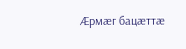Æрмæг бацæттæ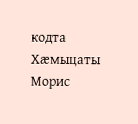кодта
Хæмыцаты Морис